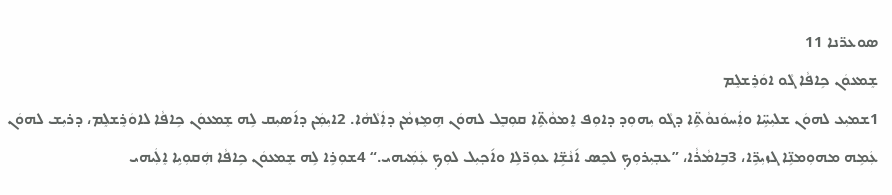ܣܘܥܪ̈ܢܐ 11
ܫܸܡܥܘܿܢ ܟܹܐܦܵܐ ܓܵܘ ܐܘܿܪܸܫܠܸܡ
1ܫܡܝܼܥ ܠܗܘܿܢ ܫܠܝܼܚܹ̈ܐ ܘܐܲܚܘܿܢܘܵܬܹ̈ܐ ܕܓܵܘ ܝܼܗܘܼܕ ܕܐܘܼܦ ܐܸܡܘܵܬܹ̈ܐ ܩܘܼܒܸܠ ܠܗܘܿܢ ܗܹܡܸܙܡܵܢ ܕܐܲܠܵܗܵܐ. 2ܐܝܼܡܲܢ ܕܐ݇ܣܝܼܩ ܠܹܗ ܫܸܡܥܘܿܢ ܟܹܐܦܵܐ ܠܐܘܿܪܸܫܠܸܡ، ܕܪܝܼܫ ܠܗܘܿܢ ܥܲܡܹܗ ܡܗܘܼܡܢܹ̈ܐ ܓܙܝܼܪܹ̈ܐ، 3ܒܹܐܡܵܪܵܐ، ”ܥܒ݂ܝܼܪܘܼܟ݂ ܠܟܸܣ ܐ݇ܢܵܫܹ̈ܐ ܥܘܼܪ̈ܠܹܐ ܘܐ݇ܟ݂ܝܼܠ ܠܘܼܟ݂ ܥܲܡܲܝܗܝ.“ 4ܫܘܼܪܹܐ ܠܹܗ ܫܸܡܥܘܿܢ ܟܹܐܦܵܐ ܗܲܩܘܼܝܹܐ ܐܸܠܲܝܗܝ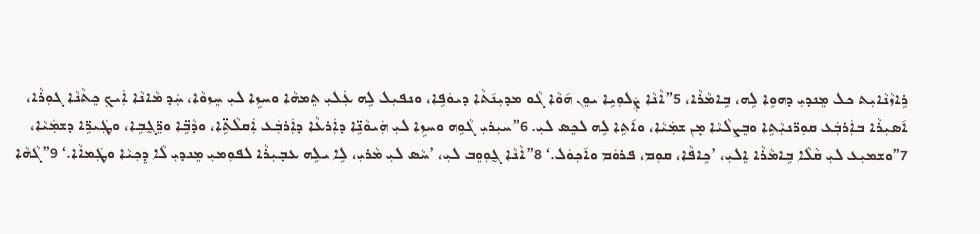ܪܹܐܙܵܢܵܐܝܼܬ ܟܠ ܡܸܢܕܝܼ ܕܗܘܹܐ ܠܹܗ، ܒܹܐܡܵܪܵܐ، 5”ܐܵܢܵܐ ܨܲܠܘܼܝܹܐ ܝܘܸܢ ܗ݇ܘܵܐ ܓܵܘ ܡܕܝܼܢ݇ܬܵܐ ܕܝܘܿܦܹܐ، ܘܢܦܝܼܠ ܠܹܗ ܥܲܠܝܼ ܬܸܡܗܵܐ ܘܚܙܹܐ ܠܝܼ ܚܸܙܘܵܐ، ܚܲܕ ܡܵܐܢܵܐ ܐܲܝܟ݂ ܟܸܬܵܢܵܐ ܓܘܼܪܵܐ، ܐ݇ܣܝܼܪܵܐ ܒܐܲܪܒܲܥ ܩܘܼܪ̈ܢܝܼܵܬܹܐ ܘܒܸܨܠܵܝܵܐ ܡ̣ܢ ܫܡܲܝܵܐ، ܘܐ݇ܬܹܐ ܠܹܗ ܠܟܸܣ ܠܝܼ. 6”ܚܝܼܪܝܼ ܓܵܘܹܗ ܘܚܙܹܐ ܠܝܼ ܗܲܝܘܵܢܹ̈ܐ ܕܐܲܪܥܵܐ ܕܐܲܪܒܲܥ ܐܲܩܠܵܬܹ̈ܐ، ܘܕܵܒܹ̈ܐ ܘܪܸ̈ܓ̰ܒܹܐ، ܘܛܲܝܪܹ̈ܐ ܕܫܡܲܝܵܐ، 7”ܘܫܡܝܼܥ ܠܝܼ ܩܵܠܵܐ ܒܹܐܡܵܪܵܐ ܐܸܠܝܼ، ’ܟܹܐܦܵܐ، ܩܘܼܡ، ܦܪܘܿܡ ܘܐ݇ܟ݂ܘܿܠ.‘ 8”ܐܵܢܵܐ ܓ̰ܘܼܘܸܒ ܠܝܼ، ’ܚܵܣ ܠܝܼ ܡܵܪܝܼ، ܠܹܐ ܝܠܹܗ ܥܒ݂ܝܼܪܵܐ ܠܦܘܼܡܝܼ ܡܸܢܕܝܼ ܠܵܐ ܕܸܟ݂ܝܵܐ ܘܛܲܡܐܵܐ.‘ 9”ܓܵܗܵܐ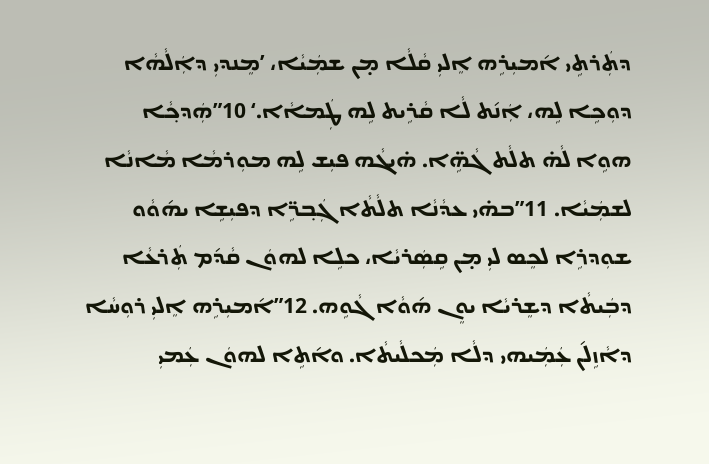ܕܬܲܪܬܹܝ ܐ݇ܡܝܼܪܹܗ ܐܸܠܝܼ ܩܵܠܵܐ ܡ̣ܢ ܫܡܲܝܵܐ، ’ܡܸܢܕܝܼ ܕܐܲܠܵܗܵܐ ܕܘܼܟܹܐ ܠܹܗ، ܐܲܢ݇ܬ ܠܵܐ ܩܵܪܹܝܬ ܠܹܗ ܛܲܡܐܵܐ.‘ 10”ܗܲܕܟ݂ܵܐ ܗܘܹܐ ܠܵܗ̇ ܬܠܵܬ ܓܵܗܹ̈ܐ. ܗ̇ܝܓܵܗ ܦܝܼܫ ܠܹܗ ܡܘܼܪܡܵܐ ܡܵܐܢܵܐ ܠܫܡܲܝܵܐ. 11”ܒܗ̇ܝ ܥܕܵܢܵܐ ܬܠܵܬܵܐ ܓܲܒ݂ܪܹ̈ܐ ܕܦܝܼܫܹܐ ܝܗ݇ܘܵܘ ܫܘܼܕܪܹܐ ܠܟܸܣ ܠܝܼ ܡ̣ܢ ܩܹܣܲܪܝܵܐ، ܟܠܹܐ ܠܗܘܿܢ ܩܵܕ݇ܡ ܬܲܪܥܵܐ ܕܒܲܝܬܵܐ ܕܫܸܪܝܵܐ ܝܘܸܢ ܗ݇ܘܵܐ ܓܵܘܹܗ. 12”ܐ݇ܡܝܼܪܹܗ ܐܸܠܝܼ ܪܘܼܚܵܐ ܕܐܵܙܹܠ݇ܢ ܥܲܡܲܝܗܝ ܕܠܵܐ ܡܲܟܠܵܝܬܵܐ. ܘܐ݇ܬܹܐ ܠܗܘܿܢ ܥܲܡܝܼ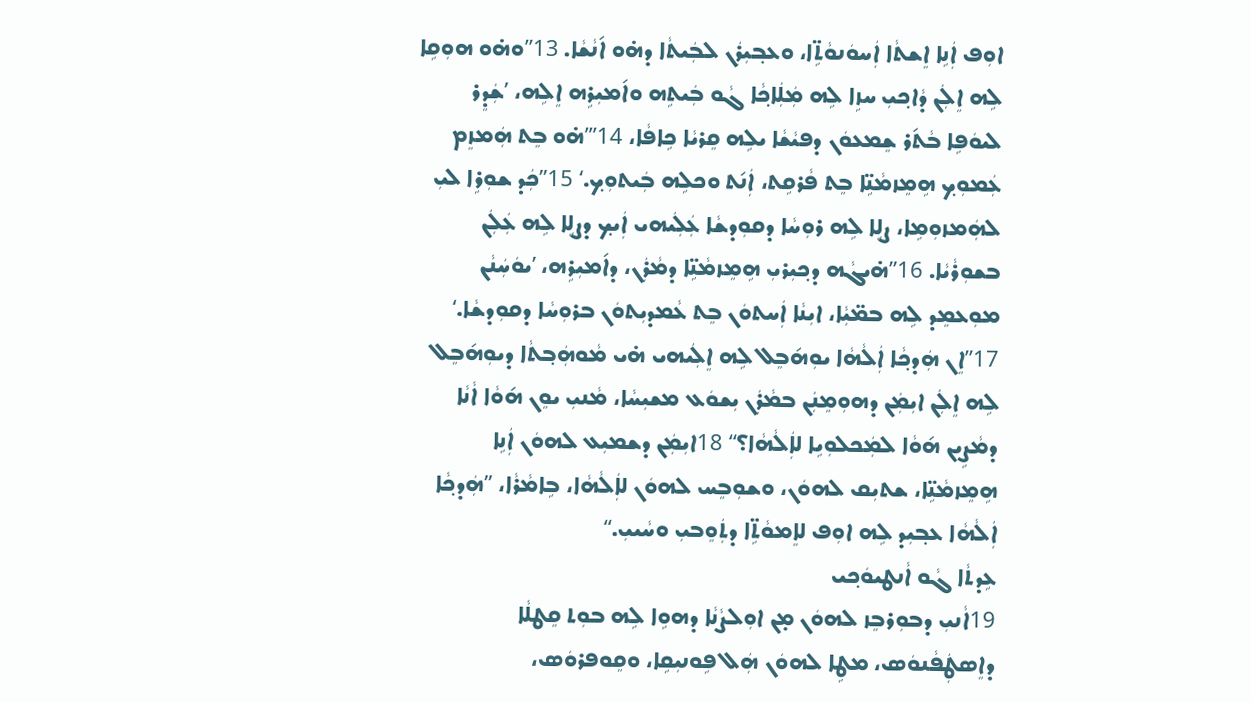ܐܘܼܦ ܐܲܢܹܐ ܐܸܫܬܵܐ ܐܲܚܘܿܢܘܵܬܹ̈ܐ، ܘܥܒ݂ܝܼܪܲܢ ܠܒܲܝܬܵܐ ܕܗ̇ܘ ܐ݇ܢܵܫܵܐ. 13”ܘܗ̇ܘ ܗܘܼܩܹܐ ܠܹܗ ܐܸܠܲܢ ܕܵܐܟ݂ܝܼ ܚܙܹܐ ܠܹܗ ܡܲܠܲܐܟ݂ܵܐ ܓܵܘ ܒܲܝܬܹܗ ܘܐ݇ܡܝܼܪܹܗ ܐܸܠܹܗ، ’ܫܲܕܸܪ ܠܝܘܿܦܹܐ ܒܵܬ݇ܪ ܫܸܡܥܘܿܢ ܕܦܝܵܫܵܐ ܝܠܹܗ ܩܸܪܝܵܐ ܟܹܐܦܵܐ، 14”’ܗ̇ܘ ܒܸܬ ܗܲܡܙܸܡ ܥܲܡܘܼܟ݂ ܗܹܡܸܙܡܵܢܹ̈ܐ ܒܸܬ ܦܵܪܩܹܬ، ܐܲܢ݇ܬ ܘܟܠܹܗ ܒܲܝܬܘܼܟ݂.‘ 15”ܟܲܕ ܫܘܼܪܹܐ ܠܝܼ ܠܗܲܡܙܘܼܡܹܐ، ܨܠܹܐ ܠܹܗ ܪܘܼܚܵܐ ܕܩܘܼܕܫܵܐ ܥܲܠܲܝܗܝ ܐܲܝܟ݂ ܕܨܠܹܐ ܠܹܗ ܥܲܠܲܢ ܒܫܘܼܪܵܝܵܐ. 16”ܗ̇ܝܓܵܗ ܕܟ݂ܝܼܪܝܼ ܗܹܡܸܙܡܵܢܹ̈ܐ ܕܡܵܪܲܢ، ܕܐ݇ܡܝܼܪܹܗ، ’ܝܘܿܚܲܢܵܢ ܡܘܼܥܡܸܕ ܠܹܗ ܒܡ̈ܝܼܵܐ، ܐܝܼܢܵܐ ܐܲܚܬܘܿܢ ܒܸܬ ܥܵܡܕܝܼܬܘܿܢ ܒܪܘܼܚܵܐ ܕܩܘܼܕܫܵܐ.‘ 17”ܐܸܢ ܗܲܕܟ݂ܵܐ ܐܲܠܵܗܵܐ ܝܘܼܗ݇ܒܸܠ ܠܹܗ ܐܸܠܲܝܗܝ ܗ̇ܝ ܡܵܘܗܲܒ݂ܬܵܐ ܕܝܘܼܗ݇ܒܸܠ ܠܹܗ ܐܸܠܲܢ ܐܝܼܡܲܢ ܕܗܘܼܡܸܢܲܢ ܒܡܵܪܲܢ ܝܼܫܘܿܥ ܡܫܝܼܚܵܐ، ܡܵܢܝܼ ܝܘܸܢ ܗ݇ܘܵܐ ܐܵܢܵܐ ܕܡܵܨܹܝܢ ܗ݇ܘܵܐ ܠܡܲܟܠܘܼܝܹܐ ܠܐܲܠܵܗܵܐ؟“ 18ܐܝܼܡܲܢ ܕܫܡܝܼܥ ܠܗܘܿܢ ܐܲܢܹܐ ܗܹܡܸܙܡܵܢܹ̈ܐ، ܫܬܝܼܩ ܠܗܘܿܢ، ܘܫܘܼܒܸܚ ܠܗܘܿܢ ܠܐܲܠܵܗܵܐ، ܒܹܐܡܵܪܵܐ، ”ܗܲܕܟ݂ܵܐ ܐܲܠܵܗܵܐ ܥܒ݂ܝܼܕ ܠܹܗ ܐܘܼܦ ܠܐܸܡܘܵܬܹ̈ܐ ܕܬܲܘܸܒܝܼ ܘܚܵܝܝܼ.“
ܥܹܕܬܵܐ ܓܵܘ ܐܵܢܛܝܘܿܟ݂ܝ
19ܐܵܢܝܼ ܕܒܘܼܪܒܸܙ ܠܗܘܿܢ ܡ̣ܢ ܐܘܼܠܨܵܢܵܐ ܕܗܘܹܐ ܠܹܗ ܒܘܼܬ ܩܸܛܠܵܐ ܕܐܸܣܛܲܦܵܢܘܿܣ، ܡܛܹܐ ܠܗܘܿܢ ܗܲܠ ܦܹܘܢܝܼܩܹܐ، ܘܩܸܘܦܪܘܿܣ،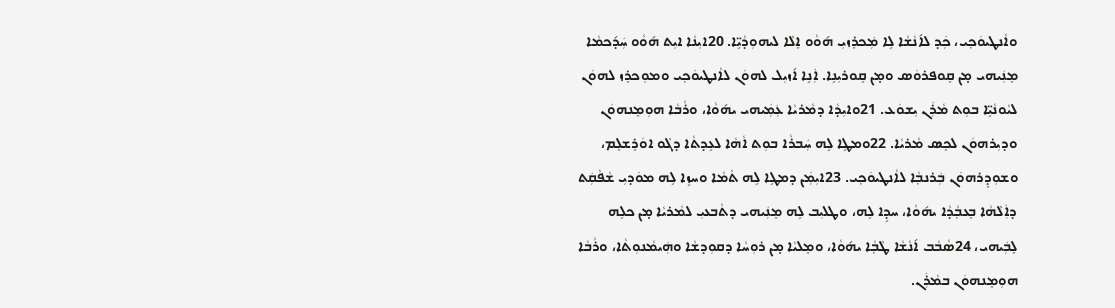ܘܐܵܢܛܝܘܿܟ݂ܝ، ܟܲܕ ܠܐ݇ܢܵܫܵܐ ܠܹܐ ܡܲܟܪܸܙܝܼ ܗ݇ܘܵܘ ܐܸܠܵܐ ܠܝܗܘܼܕܵܝܹ̈ܐ. 20ܐܝܼܢܵܐ ܐܝܼܬ ܗ݇ܘܵܘ ܚܲܕ݇ܟܡܵܐ ܡܸܢܲܝܗܝ ܡ̣ܢ ܩܸܘܦܪܘܿܣ ܘܡ̣ܢ ܩܸܘܪܝܼܢܹܐ. ܐܲܢܹܐ ܐ݇ܙܝܼܠ ܠܗܘܿܢ ܠܐܵܢܛܝܘܿܟ݂ܝ ܘܡܘܼܟܪܸܙ ܠܗܘܿܢ ܠܝܵܘܢܵܝܹ̈ܐ ܒܘܼܬ ܡܵܪܲܢ ܝܼܫܘܿܥ. 21ܘܐܝܼܕܵܐ ܕܡܵܪܝܵܐ ܥܲܡܲܝܗܝ ܝܗ݇ܘܵܐ، ܘܪܵܒܵܐ ܗܘܼܡܸܢܗܘܿܢ ܘܕܝܼܪܗܘܿܢ ܠܟܸܣ ܡܵܪܝܵܐ. 22ܘܡܛܹܐ ܠܹܗ ܚܲܒܪܵܐ ܒܘܼܬ ܐܵܗܵܐ ܠܥܹܕܬܵܐ ܕܓܵܘ ܐܘܿܪܸܫܠܸܡ، ܘܫܘܼܕܸܪܗܘܿܢ ܒܲܪܢܒ݂ܵܐ ܠܐܵܢܛܝܘܿܟ݂ܝ. 23ܐܝܼܡܲܢ ܕܡܛܹܐ ܠܹܗ ܬܵܡܵܐ ܘܚܙܹܐ ܠܹܗ ܡܘܿܕܝܼ ܫܵܦܵܩܲܬ ܕܐܲܠܵܗܵܐ ܒܸܥܒ݂ܵܕܵܐ ܝܗ݇ܘܵܐ، ܚܕܹܐ ܠܹܗ، ܘܛܠܝܼܒ ܠܹܗ ܡܸܢܲܝܗܝ ܕܬܵܒܥܝܼ ܠܡܵܪܝܵܐ ܡ̣ܢ ܟܠܹܗ ܠܸܒܲܝܗܝ، 24ܣܵܒܵܒ ܐ݇ܢܵܫܵܐ ܛܵܒ݂ܵܐ ܝܗ݇ܘܵܐ، ܘܡܸܠܝܵܐ ܡ̣ܢ ܪܘܼܚܵܐ ܕܩܘܼܕܫܵܐ ܘܗܲܝܡܵܢܘܼܬܵܐ، ܘܪܵܒܵܐ ܗܘܼܡܸܢܗܘܿܢ ܒܡܵܪܲܢ.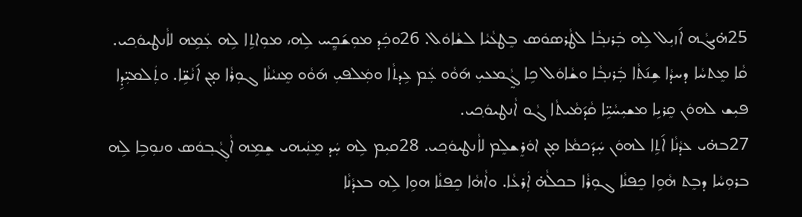25ܗ̇ܝܓܵܗ ܐ݇ܙܝܼܠ ܠܹܗ ܒܲܪܢܒ݂ܵܐ ܠܛܵܪܣܘܿܣ ܒܸܛܥܵܝܵܐ ܠܫܵܐܘܿܠ. 26ܘܟܲܕ ܡܘܼܫ݇ܟ̰ܸܚ ܠܹܗ، ܡܘܼܐܬܹܐ ܠܹܗ ܥܲܡܹܗ ܠܐܵܢܛܝܘܿܟ݂ܝ. ܩܵܐ ܡܸܬܚܵܐ ܕܚܕܵܐ ܫܹܢ݇ܬܵܐ ܒܲܪܢܒ݂ܵܐ ܘܫܵܐܘܿܠ ܟܹܐ ܓ̰ܵܡܥܝܼ ܗ݇ܘܵܘ ܥܲܡ ܥܹܕܬܵܐ ܘܡܲܠܦܝܼ ܗ݇ܘܵܘ ܡܸܢܝܵܢܵܐ ܓܘܼܪܵܐ ܡ̣ܢ ܐ݇ܢܵܫܹ̈ܐ. ܘܬܲܠܡܝܼ̈ܕܹܐ ܦܝܼܫ ܠܗܘܿܢ ܩܸܪܝܹܐ ܡܫܝܼܚܵܝܹ̈ܐ ܩܵܕ݇ܡܵܝܬܵܐ ܓܵܘ ܐܵܢܛܝܘܿܟ݂ܝ.
27ܒܗ̇ܝ ܥܕܵܢܵܐ ܐ݇ܬܹܐ ܠܗܘܿܢ ܚܲܕ݇ܟܡܵܐ ܡ̣ܢ ܐܘܿܪܸܫܠܸܡ ܠܐܵܢܛܝܘܿܟ݂ܝ. 28ܩܝܼܡ ܠܹܗ ܚܲܕ ܡܸܢܲܝܗܝ ܫܸܡܹܗ ܐܵܓ݂ܵܒ݂ܘܿܣ ܘܢܘܼܒܹܐ ܠܹܗ ܒܪܘܼܚܵܐ ܕܒܸܬ ܗܵܘܹܐ ܟܸܦܢܵܐ ܓܘܼܪܵܐ ܒܟܠܵܗ̇ ܐܲܪܥܵܐ. ܘܐܵܗܵܐ ܟܸܦܢܵܐ ܗܘܹܐ ܠܹܗ ܒܥܕܵܢܵܐ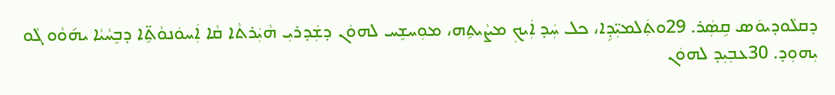ܕܩܠܵܘܕܝܘܿܣ ܩܹܣܲܪ. 29ܘܬܲܠܡܝܼ̈ܕܹܐ، ܟܠ ܚܲܕ ܐܲܝܟ݂ ܡܨܵܝܬܹܗ، ܡܘܼܚܫܸܚ ܠܗܘܿܢ ܕܫܲܕܪܝܼ ܗܵܝܲܪܬܵܐ ܩܵܐ ܐܲܚܘܿܢܘܵܬܹ̈ܐ ܕܒܸܚܵܝܵܐ ܝܗ݇ܘܵܘ ܓܵܘ ܝܼܗܘܼܕ. 30ܥܒ݂ܝܼܕ ܠܗܘܿܢ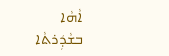ܐܵܗܵܐ ܒܫܵܕܲܪܬܵܐ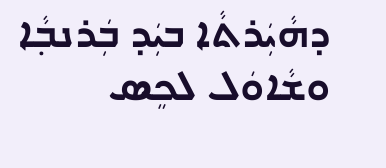ܕܗܵܝܲܪܬܵܐ ܒܝܲܕ ܒܲܪܢܒ݂ܵܐ ܘܫܵܐܘܿܠ ܠܟܸܣ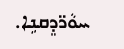ܚܘܵܪ̈ܕܸܩܢܹܐ.